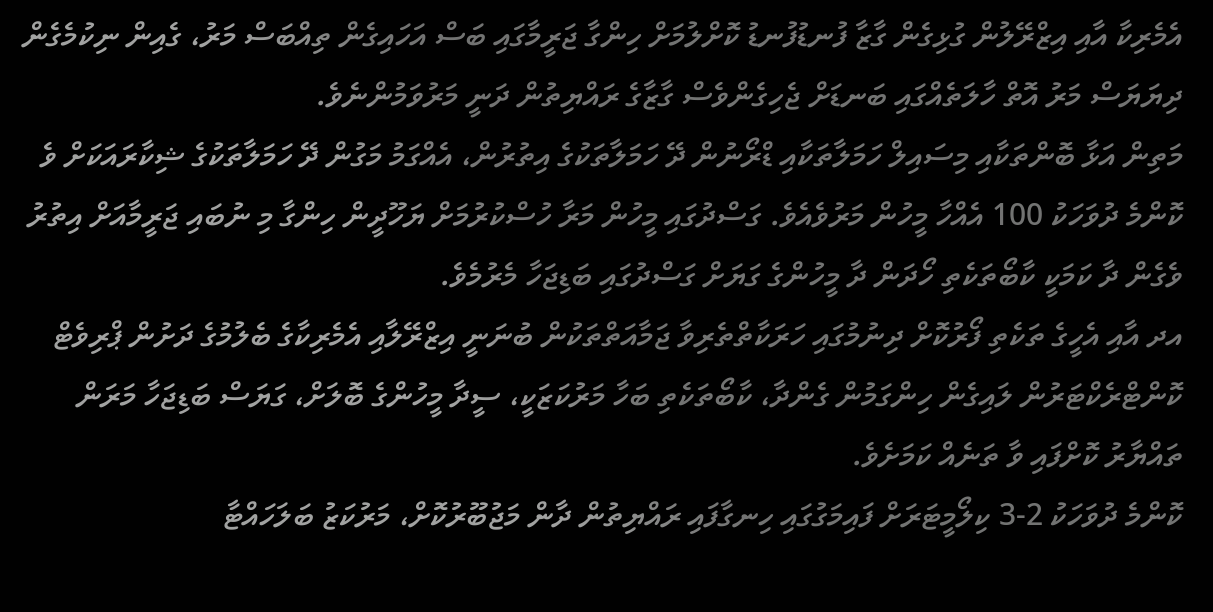އެމެރިކާ އާއި އިޒްރޭލުން ގުޅިގެން ގާޒާ ފުނޑުފުނޑު ކޮށްލުމަށް ހިންގާ ޖަރީމާގައި ބަސް އަހައިގެން ތިއްބަސް މަރު، ގެއިން ނިކުމެގެން ދިޔަޔަސް މަރު އޮތް ހާލަތެއްގައި ބަނޑަށް ޖެހިގެންވެސް ގާޒާގެ ރައްޔިތުން ދަނީ މަރުވަމުންނެވެ.
މަތިން އަޅާ ބޮންތަކާއި މިސައިލް ހަމަލާތަކާއި ޑްރޯނުން ދޭ ހަމަލާތަކުގެ އިތުރުން، އެއްގަމު މަގުން ދޭ ހަމަލާތަކުގެ ޝިކާރައަކަށް ވެ ކޮންމެ ދުވަހަކު 100 އެއްހާ މީހުން މަރުވެއެވެ. ގަސްދުގައި މީހުން މަރާ ހުސްކުރުމަށް ޔަހޫދީން ހިންގާ މި ނުބައި ޖަރީމާއަށް އިތުރު ވެގެން ދާ ކަމަކީ ކާބޯތަކެތި ހޯދަން ދާ މީހުންގެ ގަޔަށް ގަސްދުގައި ބަޑިޖަހާ މެރުމެވެ.
އދ އާއި އެހީގެ ތަކެތި ފޯރުކޮށް ދިނުމުގައި ހަރަކާތްތެރިވާ ޖަމާއަތްތަކުން ބުނަނީ އިޒްރޭލާއި އެމެރިކާގެ ބެލުމުގެ ދަށުން ޕްރިވެޓް ކޮންޓްރެކްޓަރުން ލައިގެން ހިންގަމުން ގެންދާ، ކާބޯތަކެތި ބަހާ މަރުކަޒަކީ، ސީދާ މީހުންގެ ބޮލަށް، ގަޔަސް ބަޑިޖަހާ މަރަން ތައްޔާރު ކޮށްފައި ވާ ތަނެއް ކަމަށެވެ.
ކޮންމެ ދުވަހަކު 2-3 ކިލޯމީޓަރަށް ފައިމަގުގައި ހިނގާފައި ރައްޔިތުން ދާން މަޖުބޫރުކޮށް، މަރުކަޒު ބަލަހައްޓާ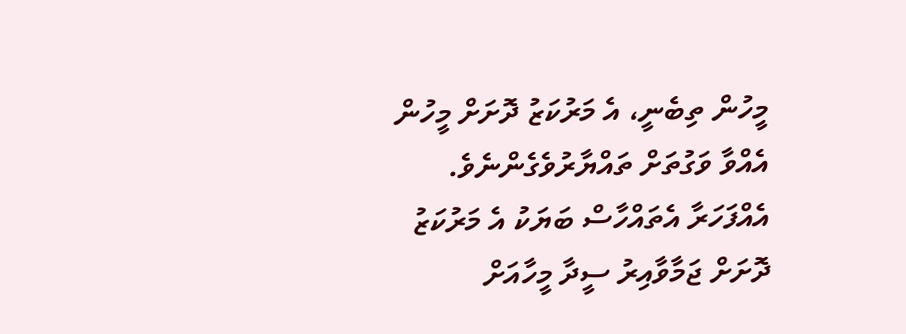މީހުން ތިބެނީ، އެ މަރުކަޒު ދޮށަށް މީހުން އެއްވާ ވަގުތަށް ތައްޔާރުވެގެންނެވެ. އެއްފަހަރާ އެތައްހާސް ބަޔަކު އެ މަރުކަޒު ދޮށަށް ޖަމާވާއިރު ސީދާ މީހާއަށް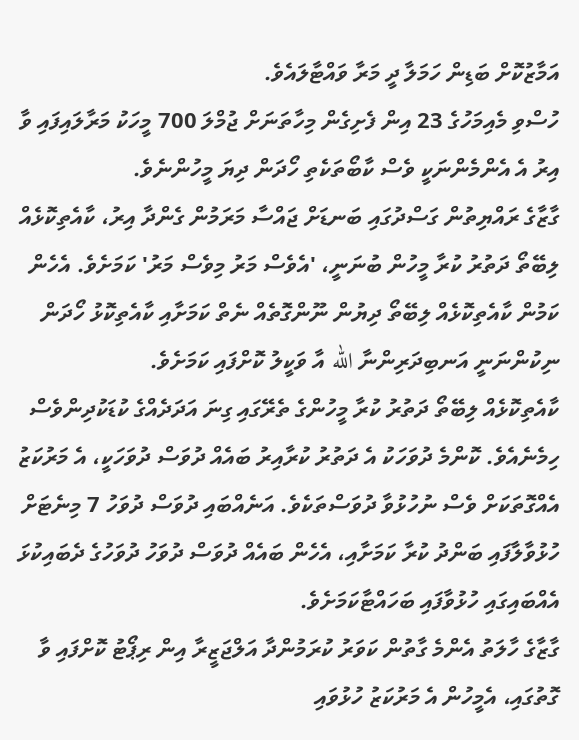އަމާޒުކޮށް ބަޑިން ހަމަލާ ދީ މަރާ ވައްޓާލައެވެ.
ހުސްވި މެއިމަހުގެ 23 އިން ފެށިގެން މިހާތަނަށް ޖުމްލަ 700 މީހަކު މަރާލައިފައި ވާ އިރު އެ އެންމެންނަކީ ވެސް ކާބޯތަކެތި ހޯދަން ދިޔަ މީހުންނެވެ.
ގާޒާގެ ރައްޔިތުން ގަސްދުގައި ބަނޑަށް ޖައްސާ މަރަމުން ގެންދާ އިރު، ކާއެތިކޮޅެއް ލިބޭތޯ ދަތުރު ކުރާ މީހުން ބުނަނީ، 'އެވެސް މަރު މިވެސް މަރު' ކަމަށެވެ. އެހެން ކަމުން ކާއެތިކޮޅެއް ލިބޭތޯ ދިޔުން ނޫންގޮތެއް ނެތް ކަމަށާއި ކާއެތިކޮޅު ހޯދަން ނިކުންނަނީ އަނބިދަރިންނާ الله އާ ވަކީލު ކޮށްފައި ކަމަށެވެ.
ކާއެތިކޮޅެއް ލިބޭތޯ ދަތުރު ކުރާ މީހުންގެ ތެރޭގައި ގިނަ އަދަދެއްގެ ކުޑަކުދިންވެސް ހިމެނެއެވެ. ކޮންމެ ދުވަހަކު އެ ދަތުރު ކުރާއިރު ބައެއް ދުވަސް ދުވަހަކީ، އެ މަރުކަޒު އެއްގޮތަކަށް ވެސް ނުހުޅުވާ ދުވަސްތަކެވެ. އަނެއްބައި ދުވަސް ދުވަހު 7 މިނެޓަށް ހުޅުވާލާފައި ބަންދު ކުރާ ކަމަށާއި، އެހެން ބައެއް ދުވަސް ދުވަހު ދުވަހުގެ ދެބައިކުޅަ އެއްބައިގައި ހުޅުވާފައި ބަހައްޓާކަމަށެވެ.
ގާޒާގެ ހާލަތު އެންމެ ގާތުން ކަވަރު ކުރަމުންދާ އަލްޖަޒީރާ އިން ރިޕޯޓު ކޮށްފައި ވާ ގޮތުގައި، އެމީހުން އެ މަރުކަޒު ހުޅުވައި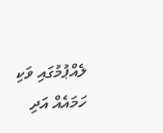ލެއްޕުމުގައި ވަކި ހަމައެއް އަދި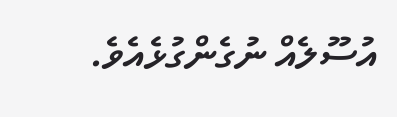އުސޫލެއް ނުގެންގުޅެއެވެ.